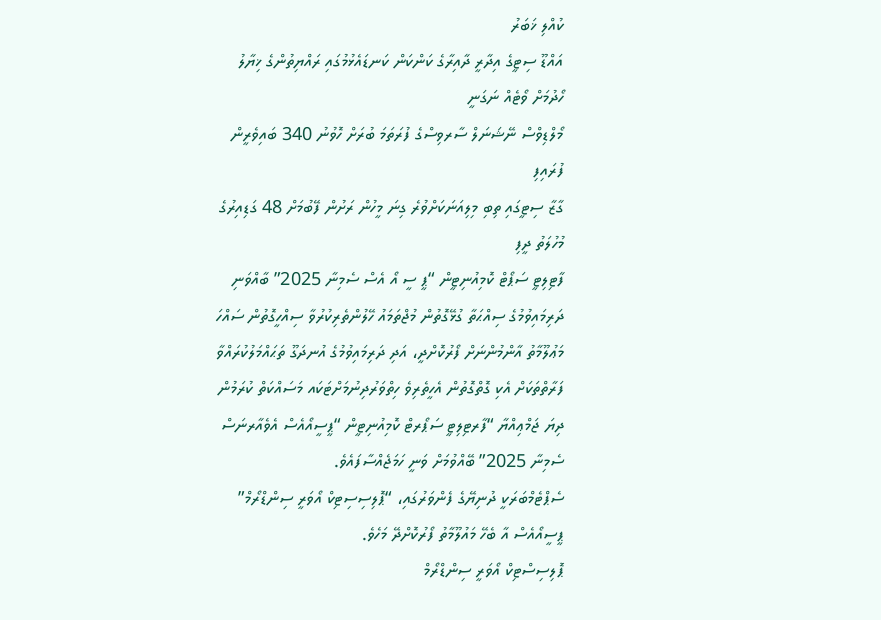ކުއްލި ޚަބަރު
އައްޑޫ ސިޓީގެ އިދާރީ ދާއިރާގެ ކަންކަން ކަނޑައެޅުމުގައި ރައްޔިތުންގެ ޚިޔާލު ހޯދުމަށް ވޯޓެއް ނަގަނީ
މޯލްޑިވްސް ނޭޝަނަލް ސާރވިސްގެ ފުރަތަމަ ބުރަށް ހޮވުނު 340 ބައިވެރީން ފުރައިފި
ގާޒާ ސިޓީގައި ތިބި މިލިއަނަކަށްވުރެ ގިނަ މީހުން ރަށުން ފޭބުމަށް 48 ގަޑިއިރުގެ މުހުލަތު ދީފި
ފާޓިލިޓީ ސަޕޯޓް ކޮމިއުނިޓީން “ޕީ ސީ އޯ އެސް ސެމިނާ 2025” ބާއްވަނި
ދަރިމައިވުމުގެ ސިއްޙަތާ ގުޅޭގޮތުން މުޖްތަމައު ހޭލުންތެރިކުރުވާ ސިއްހީގޮތުން ސައްހަ މަޢުލޫމާތު އާންމުންނަށް ފޯރުކޮށްދީ، އަދި ދަރިމައިވުމުގެ އުނދަގޫ ތަޙައްމަލުކުރައްވާ ފަރާތްތަކަށް އެކި ގޮތްގޮތުން އެހީތެރިވެ ހިތްވަރުދިނުމަށްޓަކައ މަސައްކަތް ކުރަމުން ދިޔަ ޖަމްޢިއްޔާ “ފާރޓިލިޓީ ސަޕޯރޓް ކޮމިއުނިޓީން “ޕީސީއޯއެސް އެވެއާރނަސް ސެމިނާ 2025” ބޭއްވުމަށް ވަނީ ހަމަޖެއްސާފައެވެ.
ސެޕްޓެމްބަރަކީ ދުނިޔޭގެ ފެންވަރުގައި، “ޕޮލިސިސިޓިކް އޯވަރީ ސިންޑްރޯމް” ޕީސީއޯއެސް އާ ބެހޭ މައުލޫމާތު ފޯރުކޮށްދޭ މަހެވެ.
ޕޮލިސިސްޓިކް އޯވަރީ ސިންޑްރޯމް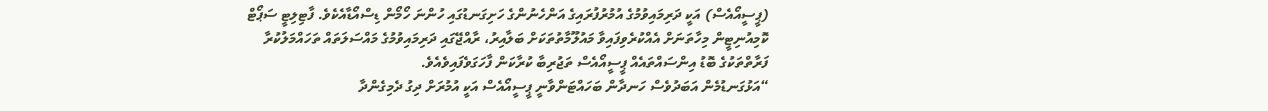(ޕީސީއޯއެސް) އަކީ ދަރިމައިވުމުގެ އުމުރުފުރައިގެ އަންހެނުންގެ ހަށިގަނޑުގައި ހުންނަ ހޯމޯން ޑިސްއޯޑާއެކެވެ. ފާޓިލިޓީ ސަޕޯޓް ކޮމިއުނިޓީން މިހާތަނަށް އެއްކުރެވިފައިވާ މައުލޫމާތުތަކަށް ބަލާއިރު، ރާއްޖޭގައި ދަރިމައިވުމުގެ މައްސަލަތައް ތަހައްމަލުކުރާ ފަރާތްތަކުގެ ބޮޑު އިންސައްތައެއް ޕީސީއޯއެސް ތަޖުރިބާ ކުރާކަން ފާހަގަވެފައިވެއެވެ.
“އަޅުގަނޑުމެން އަބަދުވެސް ހަނދާން ބަހައްޓަންވާނީ ޕީސީއޯއެސް އަކީ އުމުރަށް ދިގު ދެމިގެންދާ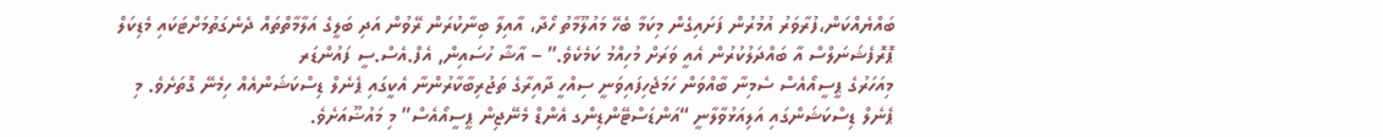ބައްޔެއްކަން،ފުރާވަރު އުމުރުން ފަށައިގެން މިކަމާ ބެހޭ މައުލޫމާތު ހޯދާ، އާއިލާ ބިނާކުރަން ރޭވުން އަދި ބަލީގެ އަލާމާތްތައް ދެނެގަތުމަށްޓަކައި މެޑިކަލް ޕޮރޮފެޝަނަލްސް އާ ބައްދަލުކުރުން އެއީ ވަރަށް މުހިއްމު ކަމެކެވެ.” – އާޝާ ހުސައިން, އެފް.އެސް.ސީ ފައުންޑަރ
މިއަހަރުގެ ޕީސީއޯއެސް ސެމިނާ ބާއްވަން ހަމަޖެހިފައިވަނީ ސިއްހީ ދާއިރާގެ ތަޖުރިބާކާރުންނާ އެކީގައި ޕެނެލް ޑިސްކަޝަންއެއް ހިމެނޭ ގޮތަށެވެ. މި ޕެނެލް ޑިސްކަޝަންގައި އަލިއަޅުވާލާނީ “އަންޑަސްޓޭންޑިންގ އެންޑް މެނޭޖިން ޕީސީއޯއެސް” މި މައުޟޫއަށެވެ.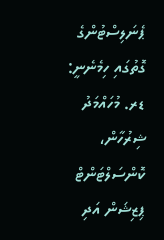ޕެނަލިސްޓުންގެ ގޮތުގައި ހިމެނެނީ:
ޑރ. މުހައްމަދު ޝިރުހާން، ކޮންސަލްޓަންޓް ޕިޒިޝަން އަދި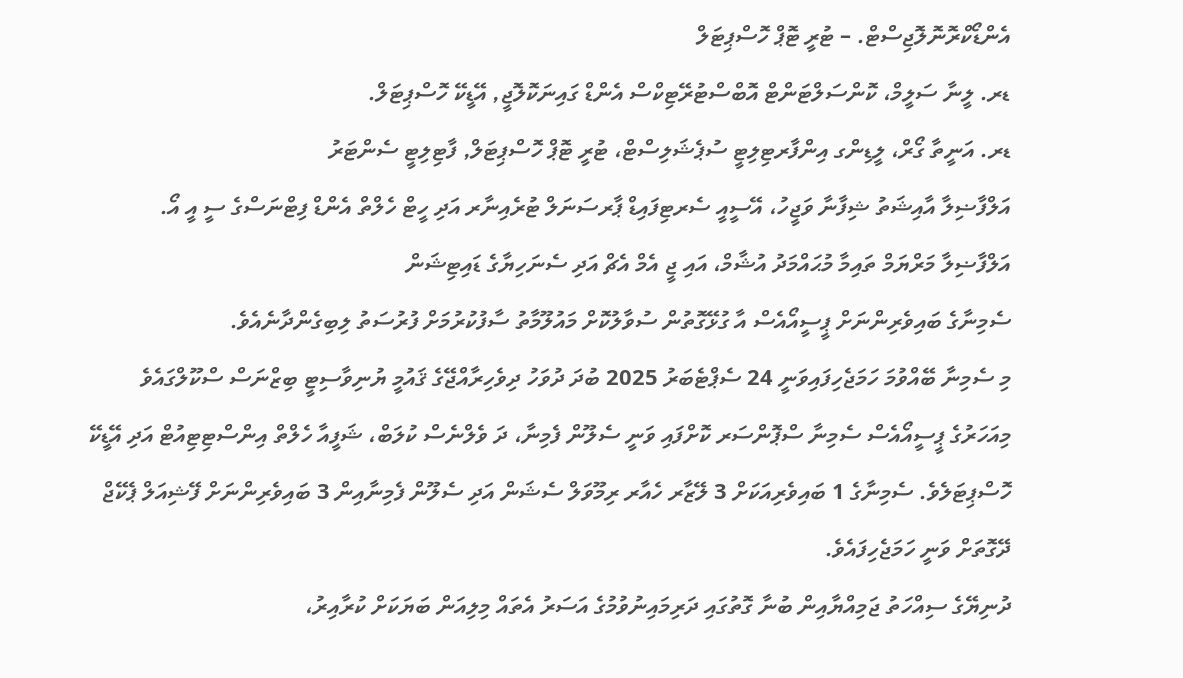އެންޑޯކްރޮނޮލޮޖިސްޓް. – ޓުރީ ޓޮޕް ހޮސްޕިޓަލް
ޑރ. ލީނާ ސަލީމް، ކޮންސަލްޓަންޓް އޮބްސްޓުރޭޓިކްސް އެންޑް ގައިނަކޮލޮޖީ, އޭޑީކޭ ހޮސްޕިޓަލް.
ޑރ. އަނީތާ ގޯރް، ލީޑިންގ އިންފާރޓިލިޓީ ސުޕެޝަލިސްޓް، ޓުރީ ޓޮޕް ހޮސްޕިޓަލް, ފާޓިލިޓީ ސެންޓަރު
އަލްފާޟިލާ އާއިޝަތު ޝިފާނާ ވަޖީހު، އޭސީއީ ސެރޓިފައިޑް ޕާރސަނަލް ޓުރެއިނާރ އަދި ހީޓް ހެލްތް އެންޑް ފިޓްނަސްގެ ސީ އީ އޯ.
އަލްފާޟިލާ މަރްޔަމް ތައިމާ މުޙައްމަދު އުޝާމް، އައި ޖީ އެމް އެޗް އަދި ސެނަހިޔާގެ ޑައިޓިޝަން
ސެމިނާގެ ބައިވެރިންނަށް ޕީސީއޯއެސް އާ ގުޅޭގޮތުން ސުވާލުކޮށް މައުލޫމާތު ސާފުކުރުމަށް ފުރުސަތު ލިބިގެންދާނެއެވެ.
މި ސެމިނާ ބޭއްވުމަ ހަމަޖެހިފައިވަނީ 24 ސެޕްޓެބަރު 2025 ބުދަ ދުވަހު ދިވެހިރާއްޖޭގެ ޤައުމީ ޔުނިވާސިޓީ ބިޒްނަސް ސްކޫލްގައެވެ
މިއަހަރުގެ ޕީސީއޯއެސް ސެމިނާ ސްޕޮންސަރ ކޮށްފައި ވަނީ ސެލޫން ފެމިނާ، ދަ ވެލްނެސް ކުލަބް، ޝަފީއާ ހެލްތް އިންސްޓިޓިއުޓް އަދި އޭޑީކޭ ހޮސްޕިޓަލެވެ. ސެމިނާގެ 1 ބައިވެރިއަކަށް 3 ލޭޒާރ ހެއާރ ރިމޫވަލް ސެޝަން އަދި ސެލޫން ފެމިނާއިން 3 ބައިވެރިންނަށް ފޭޝިއަލް ޕެކޭޖް ދޭގޮތަށް ވަނީ ހަމަޖެހިފައެވެ.
ދުނިޔޭގެ ސިއްހަތު ޖަމިއްޔާއިން ބުނާ ގޮތުގައި ދަރިމައިނުވުމުގެ އަސަރު އެތައް މިލިއަން ބަޔަކަށް ކުރާއިރު،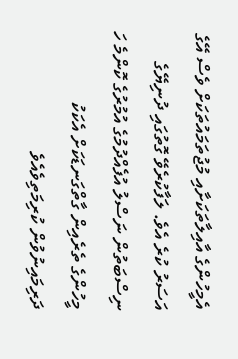އެމީހުންގެ އާއިލާތަކަށާއި މުޖުތަމައުތަކަށް ވެސް އޭގެ އަސަރު ކުރެ އެވެ. ލަފާކުރެވޭ ގޮތުގައި ދުނިޔޭގެ ނިސްބަތުން ނަސްލު އުފެއްދުމުގެ އުމުރުގެ ކޮންމެ ހަ މީހުންގެ ތެރެއިން ގާތްގަނޑަކަށް އެކަކު ދަރިމައިނުވުން ކުރިމަތިވެއެވެ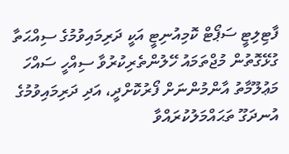ފާޓިލިޓީ ސަޕޯޓް ކޮމިއުނިޓީ އަކީ ދަރިމައިވުމުގެ ސިއްޙަތާ ގުޅޭގޮތުން މުޖްތަމައު ހޭލުންތެރިކުރުވާ ސިއްހީ ސައްހަ މަޢުލޫމާތު އާންމުންނަށް ފޯރުކޮށްދީ، އަދި ދަރިމައިވުމުގެ އުނދަގޫ ތަޙައްމަލުކުރައްވާ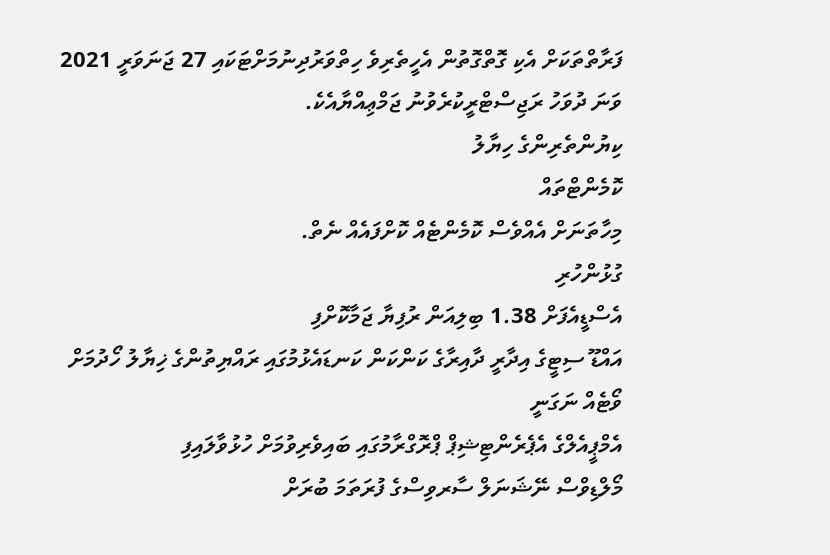ފަރާތްތަކަށް އެކި ގޮތްގޮތުން އެހީތެރިވެ ހިތްވަރުދިނުމަށްޓަކައި 27 ޖަނަވަރީ 2021 ވަނަ ދުވަހު ރަޖިސްޓްރީކުރެވުނު ޖަމްޢިއްޔާއެކެ.
ކިޔުންތެރިންގެ ހިޔާލު
ކޮމެންޓްތައް
މިހާތަނަށް އެއްވެސް ކޮމެންޓެއް ކޮށްފައެއް ނެތް.
ގުޅުންހުރި
އެސްޑީއެފަށް 1.38 ބިލިއަން ރުފިޔާ ޖަމާކޮށްފި
އައްޑޫ ސިޓީގެ އިދާރީ ދާއިރާގެ ކަންކަން ކަނޑައެޅުމުގައި ރައްޔިތުންގެ ޚިޔާލު ހޯދުމަށް ވޯޓެއް ނަގަނީ
އެމްޕީއެލްގެ އެޕެރެންޓިޝިޕް ޕްރޮގްރާމުގައި ބައިވެރިވުމަށް ހުޅުވާލައިފި
މޯލްޑިވްސް ނޭޝަނަލް ސާރވިސްގެ ފުރަތަމަ ބުރަށް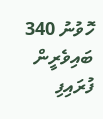ހޮވުނު 340 ބައިވެރީން ފުރައިފި